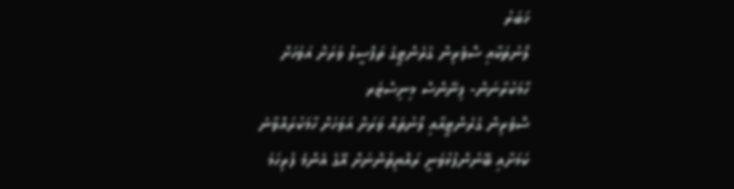ޚަބަރު
ލޯނުތަކާއި ސޮވެރިން ގެރެންޓީގެ ތަފްސީލު ވަރަށް އަވަހަށް ހާމަކުރާނަން- ފިނޭންސް މިނިސްޓަރ
ސޮވެރިން ގެރެންޓީއާއި ލޯނުތައް ވަރަށް އަވަހަށް ހާމަކުރައްވާނެ ކަމަށާއި ބޭނުންފުޅުވަނީ ރައްޔިތުންނަށް އޭގެ އެންމެ ފުރިހަމަ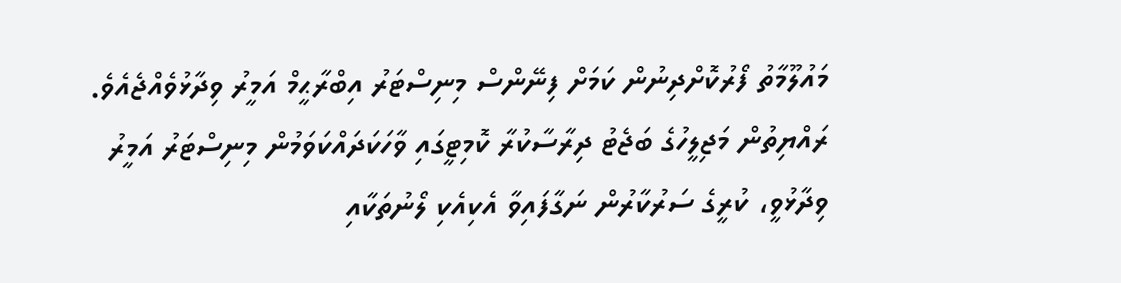މައުލޫމާތު ފޯރުކޮށްދިނުން ކަމަށް ފިނޭންސް މިނިސްޓަރު އިބްރާޙީމް އަމީރު ވިދާޅުވެއްޖެއެވެ.
ރައްޔިތުން މަޖިލީހުގެ ބަޖެޓު ދިރާސާކުރާ ކޮމިޓީގައި ވާހަކަދައްކަވަމުން މިނިސްޓަރު އަމީރު ވިދާޅުވީ، ކުރީގެ ސަރުކާރުން ނަގާފައިވާ އެކިއެކި ލޯނުތަކާއި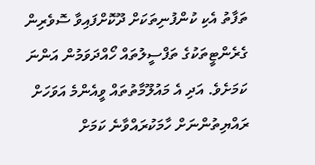ތަފާތު އެކި ކުންފުނިތަކަށް ދޫކޮށްފައިވާ ސޮވެރިން ގެރެންޓީތަކުގެ ތަފްސީލުތައް ހޯއްދަވަމުން އަންނަ ކަމަށެވެ. އަދި އެ މައުލޫމާތުތައް ވީއެންމެ އަވަހަށް ރައްޔިތުންނަށް ހާމަކުރައްވާނެ ކަމަށް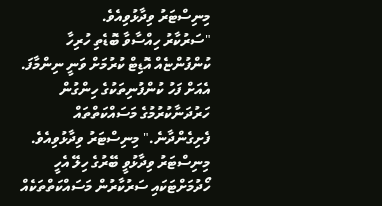މިނިސްޓަރު ވިދާޅުވިއެވެ.
"ސަރުކާރު ހިއްސާވާ ބޮޑެތި ހުރިހާ ކުންފުންޏެއް އޮޑިޓް ކުރުމަށް ވަނީ ނިންމާފަ. އެއަށް ފަހު ކުންފުނިތަކުގެ ހިންގުން ހަރުދަނާކުރުމުގެ މަސައްކަތްތައް ފެށިގެންދާނެ." މިނިސްޓަރު ވިދާޅުވިއެވެ.
މިނިސްޓަރު ވިދާޅުވީ ބޭރުގެ ހިލޭ އެހީ ހޯދުމަށްޓަކައި ސަރުކާރުން މަސައްކަތްތަކެއް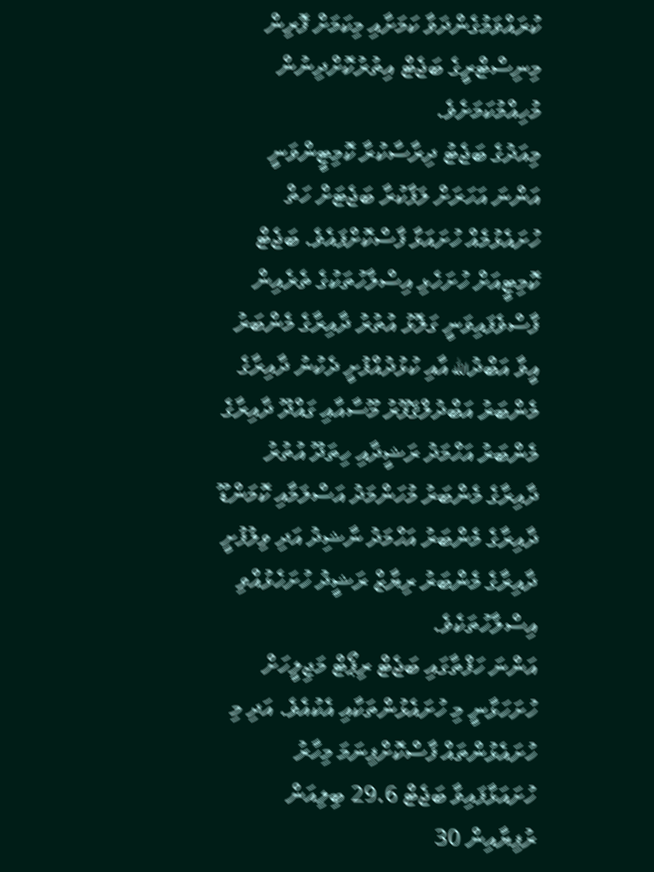ކުރައްވަމުގެންދަވާ ކަމަށާއި މިކަމަށް ފޮރިން މިނިސްޓްރީގެ ބަޖެޓް އިތުރުކޮށްދިނުން މުހިއްމުކަމަށެވެ.
މިއަދުގެ ބަޖެޓު ދިރާސާކުރާ ކޮމިޓީންވަނީ އަންނަ އަހަރަށް ލަފާކުރާ ބަޖެޓަށް ހަތް ހުށައެޅުމެއް ހުށައަޅާ ފާސްކޮށްފައެވެ. ބަޖެޓް ކޮމިޓީއަށް ހުށަހެޅި އިސްލާހުތަކުގެ ތެރެއިން ފާސްވެފައިވަނީ ގަލޮޅު އުތުރު ދާއިރާގެ މެންބަރު އީވާ އަބްދުالله އާއި ކުޅުދުއްފުށީ ދެކުނު ދާއިރާގެ މެންބަރު އަބްދުލްޤަފޫރު މޫސާއާއި ގައްދޫ ދާއިރާގެ މެންބަރު އަހްމަދު ރަޝީދާއި ހިތަދޫ އުތުރު ދާއިރާގެ މެންބަރު މުހަންމަދު އަސްލަމާއި ކޮމަންޑޫ ދާއިރާގެ މެންބަރު އަހްމަދު ނާޝިދު އަދި ވިލުފުށީ ދާއިރާގެ މެންބަރު ރިޔާޒް ރަޝީދު ހުށަހެޅުއްވި އިސްލާހުތަކެވެ.
އަންނަ ހަފްތާގައި ބަޖެޓް ރިޕޯޓް މަޖިލީހަށް ހުށަހަޅާނީ މި ހުށައެޅުންތަކާއި އެކުއެވެ. އަދި މި ހުށައެޅުންތައް ފާސްކޮށްފިނަމަ މިހާރު ހުށައަޅާފައިވާ ބަޖެޓް 29.6 ބިލިއަން ރުފިޔާއިން 30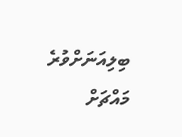ބިލިއަނަށްވުރެ މައްޗަށް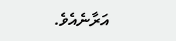އަރާނެއެވެ.